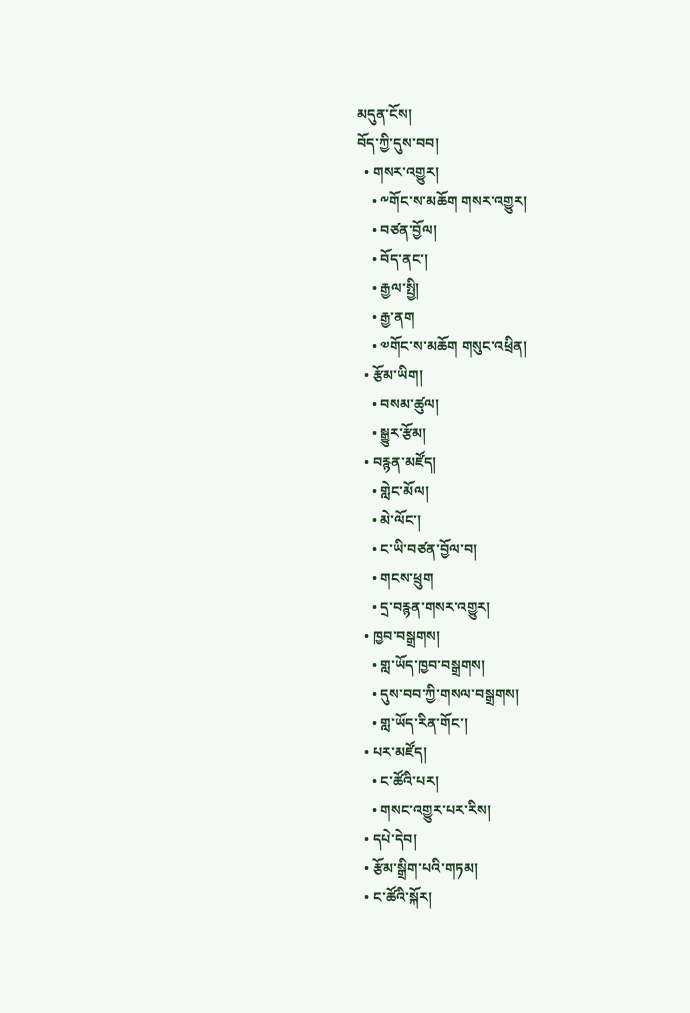མདུན་ངོས།
བོད་ཀྱི་དུས་བབ།
  • གསར་འགྱུར།
    • ༸གོང་ས་མཆོག གསར་འགྱུར།
    • བཙན་བྱོལ།
    • བོད་ནང་།
    • རྒྱལ་སྤྱི།
    • རྒྱ་ནག
    • ༧གོང་ས་མཆོག གསུང་འཕྲིན།
  • རྩོམ་ཡིག།
    • བསམ་ཚུལ།
    • སྒྱུར་རྩོམ།
  • བརྙན་མཛོད།
    • གླེང་མོལ།
    • མེ་ལོང་།
    • ང་ཡི་བཙན་བྱོལ་བ།
    • གངས་ཕྲུག
    • དྲ་བརྙན་གསར་འགྱུར།
  • ཁྱབ་བསྒྲགས།
    • གླ་ཡོད་ཁྱབ་བསྒྲགས།
    • དུས་བབ་ཀྱི་གསལ་བསྒྲགས།
    • གླ་ཡོད་རིན་གོང་།
  • པར་མཛོད།
    • ང་ཚོའི་པར།
    • གསང་འགྱུར་པར་རིས།
  • དཔེ་དེབ།
  • རྩོམ་སྒྲིག་པའི་གཏམ།
  • ང་ཚོའི་སྐོར།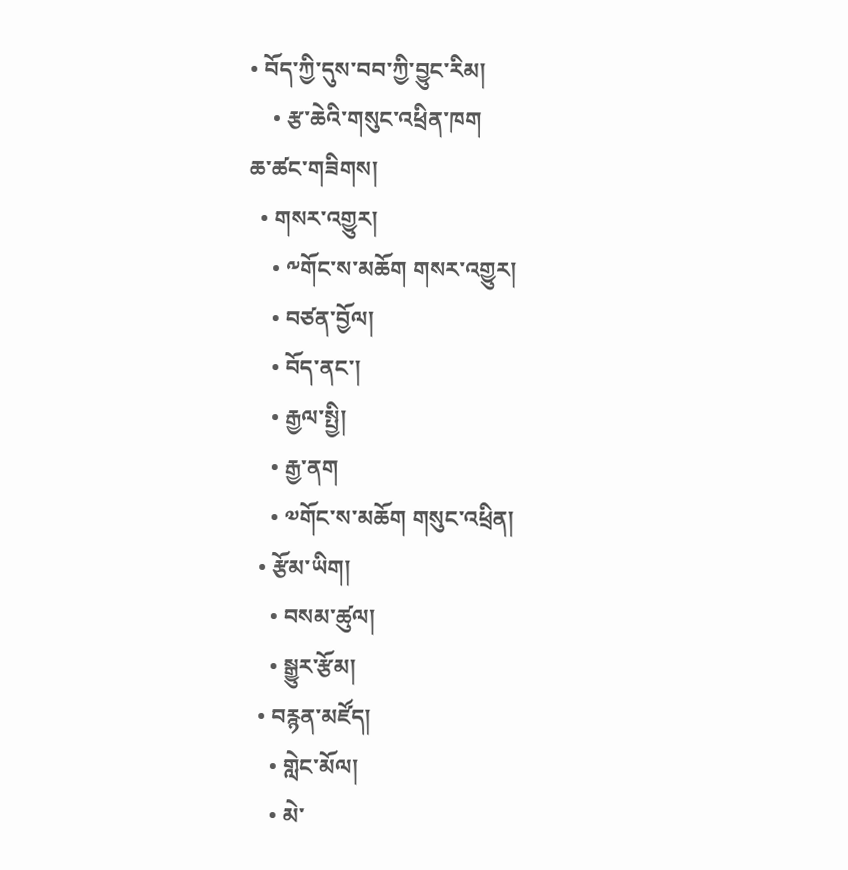• བོད་ཀྱི་དུས་བབ་ཀྱི་བྱུང་རིམ།
    • རྩ་ཆེའི་གསུང་འཕྲིན་ཁག
ཆ་ཚང་གཟིགས།
  • གསར་འགྱུར།
    • ༸གོང་ས་མཆོག གསར་འགྱུར།
    • བཙན་བྱོལ།
    • བོད་ནང་།
    • རྒྱལ་སྤྱི།
    • རྒྱ་ནག
    • ༧གོང་ས་མཆོག གསུང་འཕྲིན།
  • རྩོམ་ཡིག།
    • བསམ་ཚུལ།
    • སྒྱུར་རྩོམ།
  • བརྙན་མཛོད།
    • གླེང་མོལ།
    • མེ་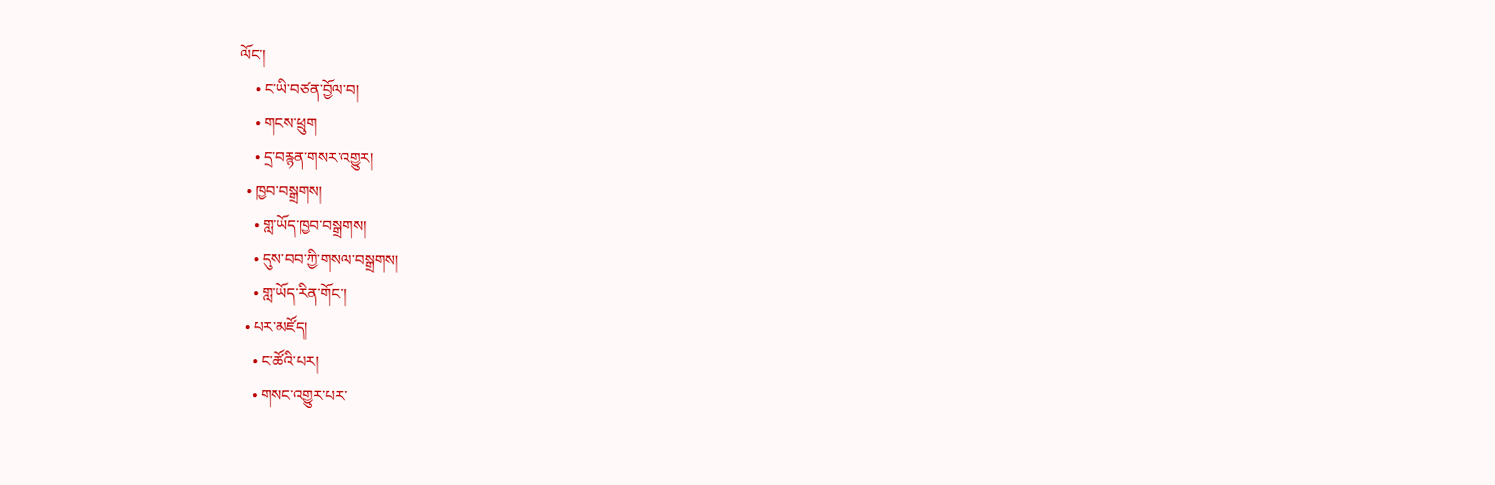ལོང་།
    • ང་ཡི་བཙན་བྱོལ་བ།
    • གངས་ཕྲུག
    • དྲ་བརྙན་གསར་འགྱུར།
  • ཁྱབ་བསྒྲགས།
    • གླ་ཡོད་ཁྱབ་བསྒྲགས།
    • དུས་བབ་ཀྱི་གསལ་བསྒྲགས།
    • གླ་ཡོད་རིན་གོང་།
  • པར་མཛོད།
    • ང་ཚོའི་པར།
    • གསང་འགྱུར་པར་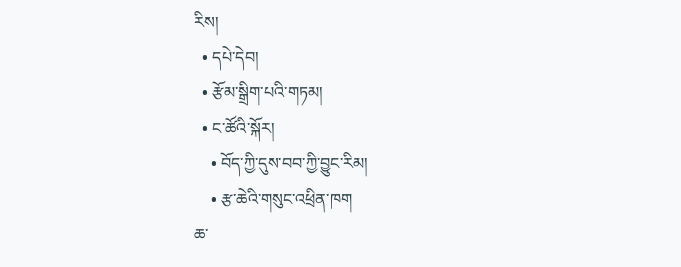རིས།
  • དཔེ་དེབ།
  • རྩོམ་སྒྲིག་པའི་གཏམ།
  • ང་ཚོའི་སྐོར།
    • བོད་ཀྱི་དུས་བབ་ཀྱི་བྱུང་རིམ།
    • རྩ་ཆེའི་གསུང་འཕྲིན་ཁག
ཆ་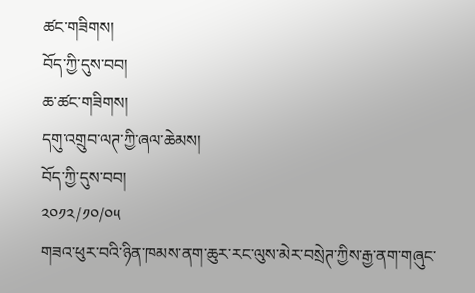ཚང་གཟིགས།
བོད་ཀྱི་དུས་བབ།
ཆ་ཚང་གཟིགས།
དགུ་འགྲུབ་ལཊ་ཀྱི་ཞལ་ཆེམས།
བོད་ཀྱི་དུས་བབ།
༢༠༡༢/༡༠/༠༥
གཟའ་ཕུར་བའི་ཉིན་ཁམས་ནག་ཆུར་རང་ལུས་མེར་བསྲེཊ་ཀྱིས་རྒྱ་ནག་གཞུང་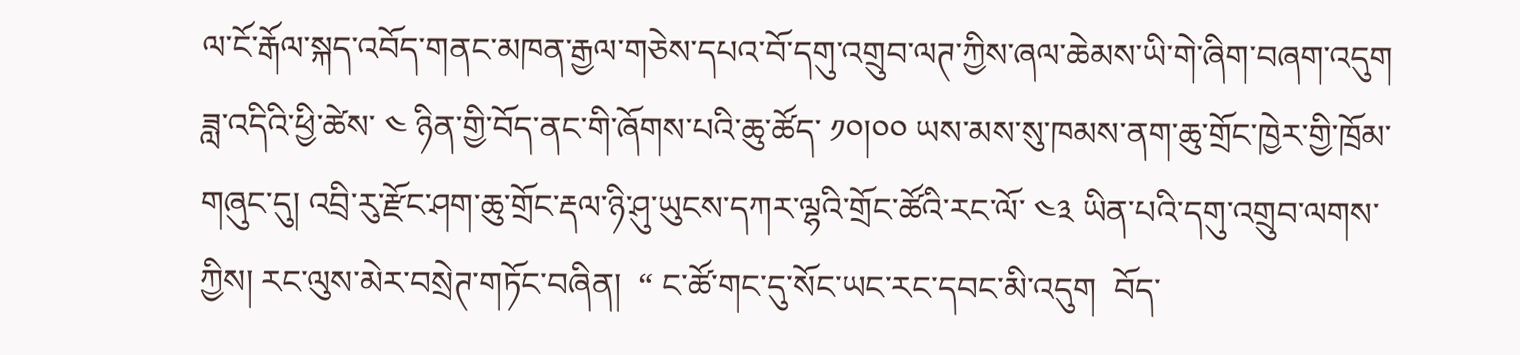ལ་ངོ་རྒོལ་སྐད་འབོད་གནང་མཁན་རྒྱལ་གཅེས་དཔའ་བོ་དགུ་འགྲུབ་ལཊ་ཀྱིས་ཞལ་ཆེམས་ཡི་གེ་ཞིག་བཞག་འདུག
ཟླ་འདིའི་ཕྱི་ཚེས་ ༤ ཉིན་གྱི་བོད་ནང་གི་ཞོགས་པའི་ཆུ་ཚོད་ ༡༠།༠༠ ཡས་མས་སུ་ཁམས་ནག་ཆུ་གྲོང་ཁྱེར་གྱི་ཁྲོམ་གཞུང་དུ། འབྲི་རུ་རྫོང་ཤག་ཆུ་གྲོང་རྡལ་ཉི་ཤུ་ཡུངས་དཀར་ལྷའི་གྲོང་ཚོའི་རང་ལོ་ ༤༣ ཡིན་པའི་དགུ་འགྲུབ་ལགས་ཀྱིས། རང་ལུས་མེར་བསྲེཊ་གཏོང་བཞིན།  “ ང་ཚོ་གང་དུ་སོང་ཡང་རང་དབང་མི་འདུག  བོད་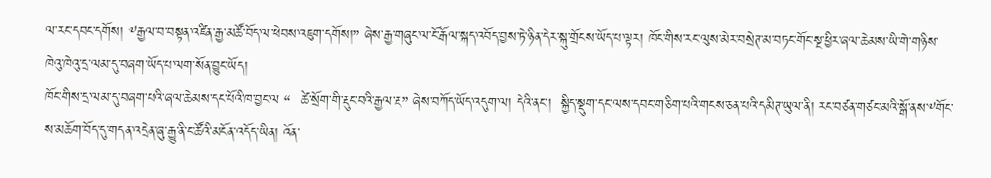ལ་རང་དབང་དགོས། ༸རྒྱལ་བ་བསྟན་འཛིན་རྒྱ་མཚོ་བོད་ལ་ཕེབས་འཇུག་དགོས།” ཞེས་རྒྱ་གཞུང་ལ་ངོ་རྒོལ་སྐད་འབོད་བྱས་ཏེ་ཉིན་དེར་སྐུ་གྲོངས་ཡོད་པ་ལྟར། ཁོང་གིས་རང་ལུས་མེར་བསྲེཊ་མ་བཏང་གོང་སྔ་ཕྱིར་ཞལ་ཆེམས་ཡི་གེ་གཉིས་ཁེའུ་ཁེའུ་དྲ་ལམ་དུ་བཞག་ཡོད་པ་ལག་སོན་བྱུང་ཡོད།
ཁོང་གིས་དྲ་ལམ་དུ་བཞག་པའི་ཞལ་ཆེམས་དང་པོའི་ཁ་བྱང་ལ “  ཚེ་སྲོག་གི་རྡུང་བའི་རྒྱལ་རྔ” ཞེས་བཀོད་ཡོད་འདུག་ལ། དེའི་ནང་།  སྐྱིད་སྡུག་དང་ལས་དབང་གཅིག་པའི་གངས་ཅན་པའི་དམིཊ་ཡུལ་ནི། རང་བཙན་གཙང་མའི་སྒོ་ནས་༸གོང་ས་མཆོག་བོད་དུ་གདན་འདྲེན་ཞུ་རྒྱུ་ནི་ང་ཚོའི་མངོན་འདོད་ཡིན། འོན་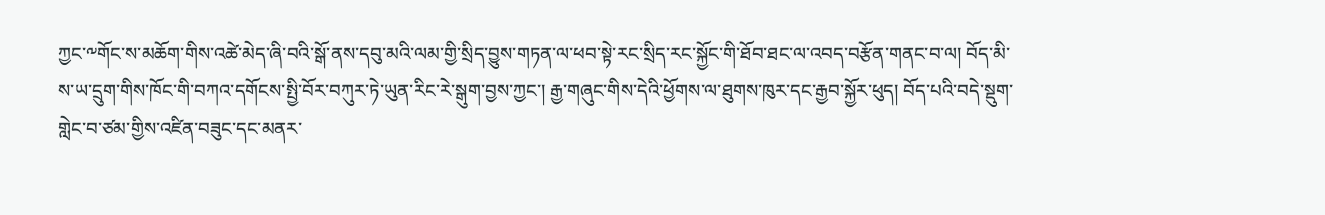ཀྱང་༸གོང་ས་མཆོག་གིས་འཚེ་མེད་ཞི་བའི་སྒོ་ནས་དབུ་མའི་ལམ་གྱི་སྲིད་བྱུས་གཏན་ལ་ཕབ་སྟེ་རང་སྲིད་རང་སྐྱོང་གི་ཐོབ་ཐང་ལ་འབད་བརྩོན་གནང་བ་ལ། བོད་མི་ས་ཡ་དྲུག་གིས་ཁོང་གི་བཀའ་དགོངས་སྤྱི་བོར་བཀུར་ཏེ་ཡུན་རིང་རེ་སྒུག་བྱས་ཀྱང་། རྒྱ་གཞུང་གིས་དེའི་ཕྱོགས་ལ་ཐུགས་ཁུར་དང་རྒྱབ་སྐྱོར་ཕུད། བོད་པའི་བདེ་སྡུག་གླེང་བ་ཙམ་གྱིས་འཛིན་བཟུང་དང་མནར་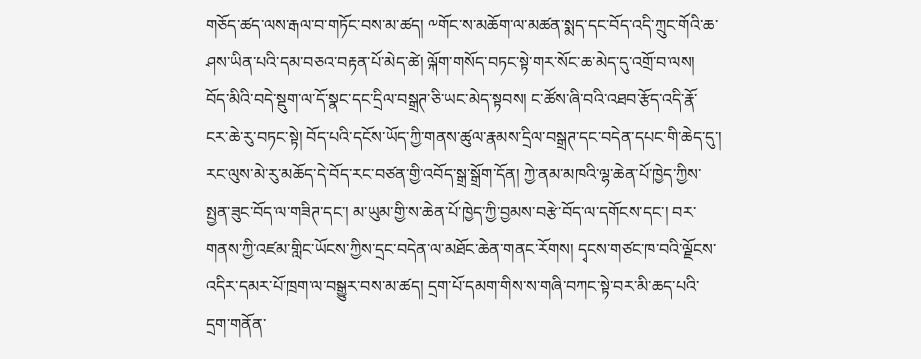གཅོད་ཚད་ལས་རྒལ་བ་གཏོང་བས་མ་ཚད། ༸གོང་ས་མཆོག་ལ་མཚན་སྨད་དང་བོད་འདི་ཀྲུང་གོའི་ཆ་ཤས་ཡིན་པའི་དམ་བཅའ་བརྟན་པོ་མེད་ཚེ། ལྐོག་གསོད་བཏང་སྟེ་གར་སོང་ཆ་མེད་དུ་འགྲོ་བ་ལས། བོད་མིའི་བདེ་སྡུག་ལ་དོ་སྣང་དང་དྲིལ་བསྒྲཊ་ཅི་ཡང་མེད་སྟབས། ང་ཚོས་ཞི་བའི་འཐབ་རྩོད་འདི་རྣོ་ངར་ཆེ་རུ་བཏང་སྟེ། བོད་པའི་དངོས་ཡོད་ཀྱི་གནས་ཚུལ་རྣམས་དྲིལ་བསྒྲཊ་དང་བདེན་དཔང་གི་ཆེད་དུ་། རང་ལུས་མེ་རུ་མཆོད་དེ་བོད་རང་བཙན་གྱི་འབོད་སྒྲ་སྒྲོག་དོན། ཀྱེ་ནམ་མཁའི་ལྷ་ཆེན་པོ་ཁྱེད་ཀྱིས་སྤྱན་ཟུང་བོད་ལ་གཟིཊ་དང་། མ་ཡུམ་གྱི་ས་ཆེན་པོ་ཁྱེད་ཀྱི་བྱམས་བརྩེ་བོད་ལ་དགོངས་དང་། བར་གནས་ཀྱི་འཛམ་གླིང་ཡོངས་ཀྱིས་དྲང་བདེན་ལ་མཐོང་ཆེན་གནང་རོགས། དྭངས་གཙང་ཁ་བའི་ལྗོངས་འདིར་དམར་པོ་ཁྲག་ལ་བསྒྱུར་བས་མ་ཚད། དྲག་པོ་དམག་གིས་ས་གཞི་བཀང་སྟེ་བར་མི་ཆད་པའི་དྲག་གནོན་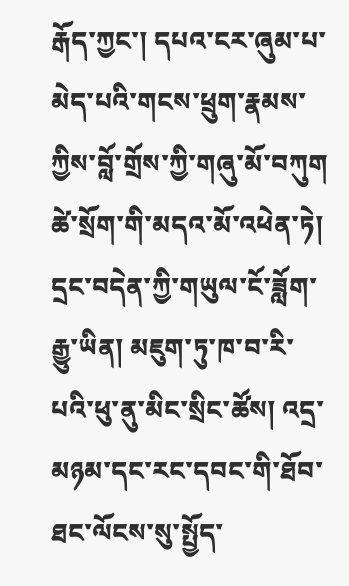རྒོད་ཀྱང་། དཔའ་ངར་ཞུམ་པ་མེད་པའི་གངས་ཕྲུག་རྣམས་ཀྱིས་བློ་གྲོས་ཀྱི་གཞུ་མོ་བཀུག ཚེ་སྲོག་གི་མདའ་མོ་འཕེན་ཏེ། དྲང་བདེན་ཀྱི་གཡུལ་ངོ་ཟློག་རྒྱུ་ཡིན། མཇུག་ཏུ་ཁ་བ་རི་པའི་ཕུ་ནུ་མིང་སྲིང་ཚོས། འདྲ་མཉམ་དང་རང་དབང་གི་ཐོབ་ཐང་ལོངས་སུ་སྤྱོད་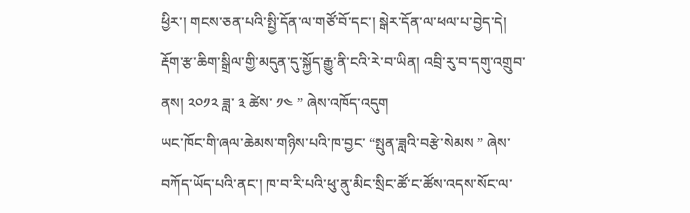ཕྱིར་། གངས་ཅན་པའི་སྤྱི་དོན་ལ་གཙོ་བོ་དང་། སྒེར་དོན་ལ་ཕལ་པ་བྱེད་དེ། རྡོག་རྩ་ཆིག་སྒྲིལ་གྱི་མདུན་དུ་སྐྱོད་རྒྱུ་ནི་ངའི་རེ་བ་ཡིན། འབྲི་རུ་བ་དགུ་འགྲུབ་ནས། ༢༠༡༢ ཟླ་ ༣ ཚེས་ ༡༤ ” ཞེས་འཁོད་འདུག
ཡང་ཁོང་གི་ཞལ་ཆེམས་གཉིས་པའི་ཁ་བྱང་ “སྤུན་ཟླའི་བརྩེ་སེམས ” ཞེས་བཀོད་ཡོད་པའི་ནང་། ཁ་བ་རི་པའི་ཕུ་ནུ་མིང་སྲིང་ཚོ་ང་ཚོས་འདས་སོང་ལ་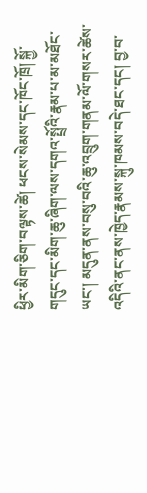ཕྱིར་མིག་ཅིག་བལྟས་ཚེ། ཕངས་སེམས་དང་ཁོང་ཁྲོ། སྐྱོ་གདུང་དང་མིག་ཆུ་ཞིག་ལས་དགའ་སྤྲོའི་རྣམ་པ་མ་མཐོང་ཡང་། མདུན་ནས་བསུ་བའི་ཆུ་འབྲུག་གནམ་ལོ་གསར་ཚེས་འདིའི་ནང་ནས་ཁྱེད་རྣམས་སྐུ་ཁམས་བདེ་ཐང་དང། བྱ་བ་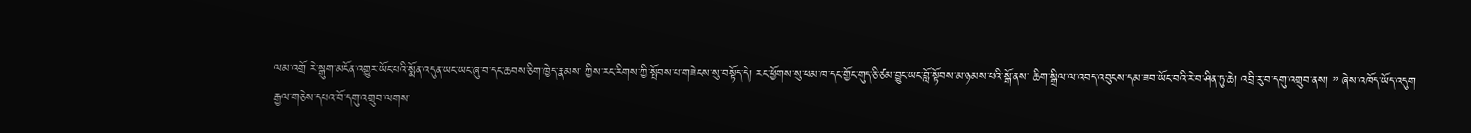ལམ་འགྲོ རེ་སྒུག་མངོན་འགྱུར་ཡོང་པའི་སྨོན་འདུན་ཡང་ཡང་ཞུ་བ་དང་ཆབས་ཅིག་ཁྱེད་རྣམས་ ཀྱིས་རང་རིགས་ཀྱི་སྤོབས་པ་གཟེངས་སུ་བསྟོད་དེ། རང་ཕྱོགས་སུ་ཕམ་ཁ་དང་གྱོང་གུད་ཅི་ཙམ་བྱུང་ཡང་བློ་སྟོབས་མ་ཉམས་པའི་སྒོ་ནས་ ཆིག་སྒྲིལ་ལ་འབད་འབུངས་དམ་ཟབ་ཡོང་བའི་རེ་བ་ཤིན་ཏུ་ཆེ། འབྲི་རུ་བ་དགུ་འགྲུབ་ནས། ” ཞེས་འཁོད་ཡོད་འདུག
རྒྱལ་གཅེས་དཔའ་བོ་དགུ་འགྲུབ་ལགས་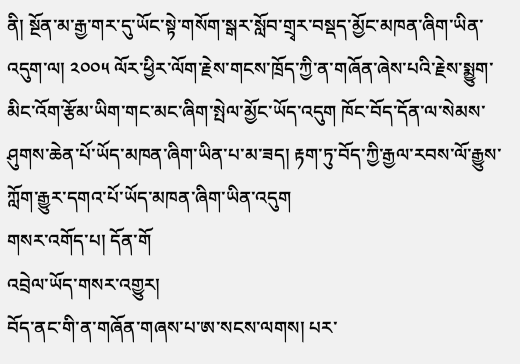ནི། སྔོན་མ་རྒྱ་གར་དུ་ཡོང་སྟེ་གསོག་སྒར་སློབ་གྲྭར་བསྡད་མྱོང་མཁན་ཞིག་ཡིན་འདུག་ལ། ༢༠༠༥ ལོར་ཕྱིར་ལོག་རྗེས་གངས་ཁྲོད་ཀྱི་ན་གཞོན་ཞེས་པའི་རྗེས་སྨྱུག་མིང་འོག་རྩོམ་ཡིག་གང་མང་ཞིག་སྤེལ་མྱོང་ཡོད་འདུག ཁོང་བོད་དོན་ལ་སེམས་ཤུགས་ཆེན་པོ་ཡོད་མཁན་ཞིག་ཡིན་པ་མ་ཟད། རྟག་ཏུ་བོད་ཀྱི་རྒྱལ་རབས་ལོ་རྒྱུས་ཀློག་རྒྱུར་དགའ་པོ་ཡོད་མཁན་ཞིག་ཡིན་འདུག
གསར་འགོད་པ། དོན་གོ
འབྲེལ་ཡོད་གསར་འགྱུར།
བོད་ནང་གི་ན་གཞོན་གཞས་པ་ཨ་སངས་ལགས། པར་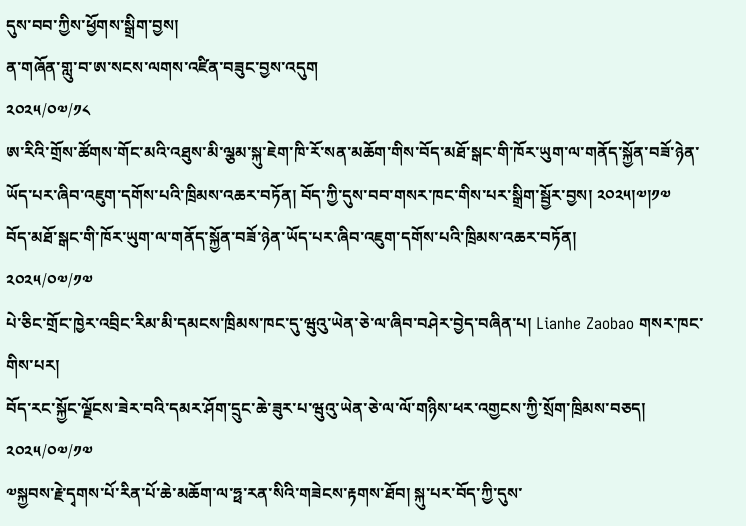དུས་བབ་ཀྱིས་ཕྱོགས་སྒྲིག་བྱས།
ན་གཞོན་གླུ་བ་ཨ་སངས་ལགས་འཛིན་བཟུང་བྱས་འདུག
༢༠༢༥/༠༧/༡༨
ཨ་རིའི་གྲོས་ཚོགས་གོང་མའི་འཐུས་མི་ལྕམ་སྐུ་ཇེག་ཁི་རོ་སན་མཆོག་གིས་བོད་མཐོ་སྒང་གི་ཁོར་ཡུག་ལ་གནོད་སྐྱོན་བཟོ་ཉེན་ཡོད་པར་ཞིབ་འཇུག་དགོས་པའི་ཁྲིམས་འཆར་བཏོན། བོད་ཀྱི་དུས་བབ་གསར་ཁང་གིས་པར་སྒྲིག་སྦྱོར་བྱས། ༢༠༢༥།༧།༡༧
བོད་མཐོ་སྒང་གི་ཁོར་ཡུག་ལ་གནོད་སྐྱོན་བཟོ་ཉེན་ཡོད་པར་ཞིབ་འཇུག་དགོས་པའི་ཁྲིམས་འཆར་བཏོན།
༢༠༢༥/༠༧/༡༧
པེ་ཅིང་གྲོང་ཁྱེར་འབྲིང་རིམ་མི་དམངས་ཁྲིམས་ཁང་དུ་ཝུའུ་ཡེན་ཅེ་ལ་ཞིབ་བཤེར་བྱེད་བཞིན་པ། Lianhe Zaobao གསར་ཁང་གིས་པར།
བོད་རང་སྐྱོང་ལྗོངས་ཟེར་བའི་དམར་ཤོག་དྲུང་ཆེ་ཟུར་པ་ཝུའུ་ཡེན་ཅེ་ལ་ལོ་གཉིས་ཕར་འགྱངས་ཀྱི་སྲོག་ཁྲིམས་བཅད།
༢༠༢༥/༠༧/༡༧
༧སྐྱབས་རྗེ་དྭགས་པོ་རིན་པོ་ཆེ་མཆོག་ལ་ཧྥ་རན་སིའི་གཟེངས་རྟགས་ཐོབ། སྐུ་པར་བོད་ཀྱི་དུས་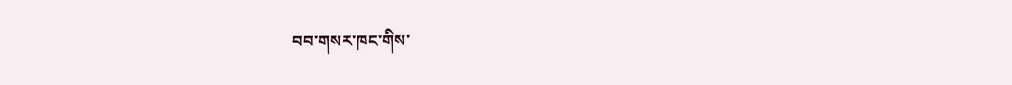བབ་གསར་ཁང་གིས་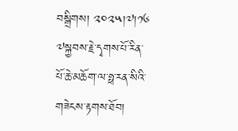བསྒྲིགས། ༢༠༢༥།༧།༡༦
༧སྐྱབས་རྗེ་དྭགས་པོ་རིན་པོ་ཆེ་མཆོག་ལ་ཧྥ་རན་སིའི་གཟེངས་རྟགས་ཐོབ།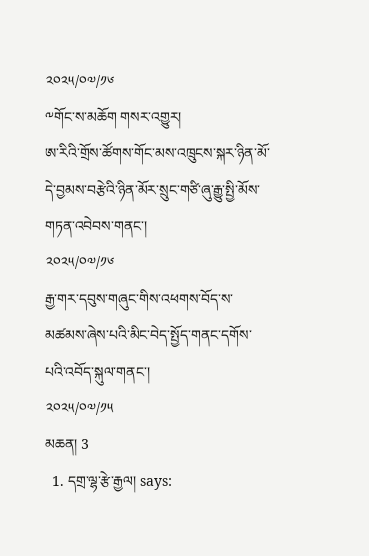༢༠༢༥/༠༧/༡༦
༸གོང་ས་མཆོག གསར་འགྱུར།
ཨ་རིའི་གྲོས་ཚོགས་གོང་མས་འཁྲུངས་སྐར་ཉིན་མོ་དེ་བྱམས་བརྩེའི་ཉིན་མོར་སྲུང་གཙི་ཞུ་རྒྱུ་སྤྱི་མོས་གཏན་འབེབས་གནང་།
༢༠༢༥/༠༧/༡༦
རྒྱ་གར་དབུས་གཞུང་གིས་འཕགས་བོད་ས་མཚམས་ཞེས་པའི་མིང་བེད་སྤྱོད་གནང་དགོས་པའི་འབོད་སྐུལ་གནང་།
༢༠༢༥/༠༧/༡༥
མཆན། 3
  1. དགྲ་ལྷ་རྩེ་རྒྱལ། says: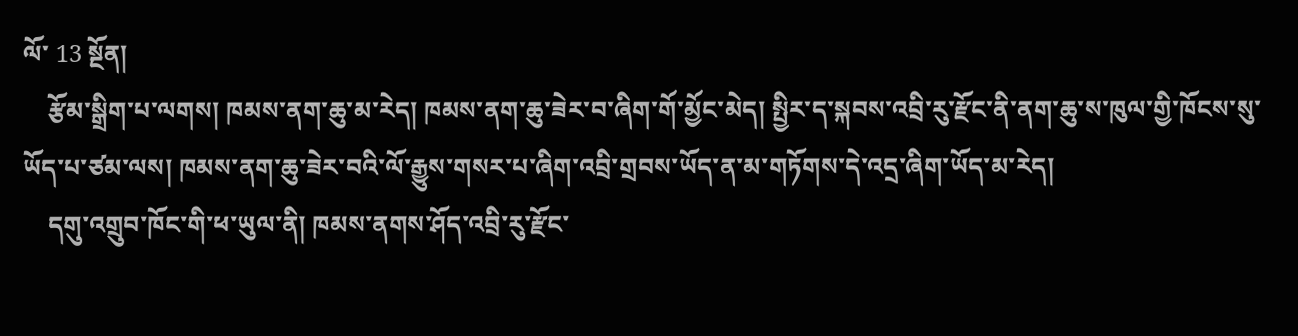ལོ་ 13 སྔོན།
    རྩོམ་སྒྲིག་པ་ལགས། ཁམས་ནག་ཆུ་མ་རེད། ཁམས་ནག་ཆུ་ཟེར་བ་ཞིག་གོ་མྱོང་མེད། སྤྱིར་ད་སྐབས་འབྲི་རུ་རྫོང་ནི་ནག་ཆུ་ས་ཁུལ་གྱི་ཁོངས་སུ་ཡོད་པ་ཙམ་ལས། ཁམས་ནག་ཆུ་ཟེར་བའི་ལོ་རྒྱུས་གསར་པ་ཞིག་འབྲི་གྲབས་ཡོད་ན་མ་གཏོགས་དེ་འདྲ་ཞིག་ཡོད་མ་རེད།
    དགུ་འགྲུབ་ཁོང་གི་ཕ་ཡུལ་ནི། ཁམས་ནགས་ཤོད་འབྲི་རུ་རྫོང་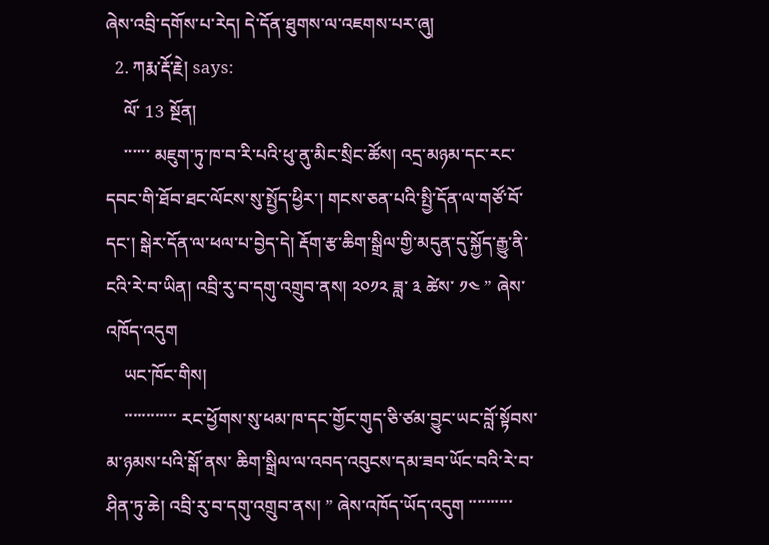ཞེས་འབྲི་དགོས་པ་རེད། དེ་དོན་ཐུགས་ལ་འཇགས་པར་ཞུ།
  2. ཀརྨ་རྡོ་རྗེ། says:
    ལོ་ 13 སྔོན།
    ་་་་་་ མཇུག་ཏུ་ཁ་བ་རི་པའི་ཕུ་ནུ་མིང་སྲིང་ཚོས། འདྲ་མཉམ་དང་རང་དབང་གི་ཐོབ་ཐང་ལོངས་སུ་སྤྱོད་ཕྱིར་། གངས་ཅན་པའི་སྤྱི་དོན་ལ་གཙོ་བོ་དང་། སྒེར་དོན་ལ་ཕལ་པ་བྱེད་དེ། རྡོག་རྩ་ཆིག་སྒྲིལ་གྱི་མདུན་དུ་སྐྱོད་རྒྱུ་ནི་ངའི་རེ་བ་ཡིན། འབྲི་རུ་བ་དགུ་འགྲུབ་ནས། ༢༠༡༢ ཟླ་ ༣ ཚེས་ ༡༤ ” ཞེས་འཁོད་འདུག
    ཡང་ཁོང་གིས།
    ་་་་་་་་་་་་ རང་ཕྱོགས་སུ་ཕམ་ཁ་དང་གྱོང་གུད་ཅི་ཙམ་བྱུང་ཡང་བློ་སྟོབས་མ་ཉམས་པའི་སྒོ་ནས་ ཆིག་སྒྲིལ་ལ་འབད་འབུངས་དམ་ཟབ་ཡོང་བའི་རེ་བ་ཤིན་ཏུ་ཆེ། འབྲི་རུ་བ་དགུ་འགྲུབ་ནས། ” ཞེས་འཁོད་ཡོད་འདུག ་་་་་་་་་་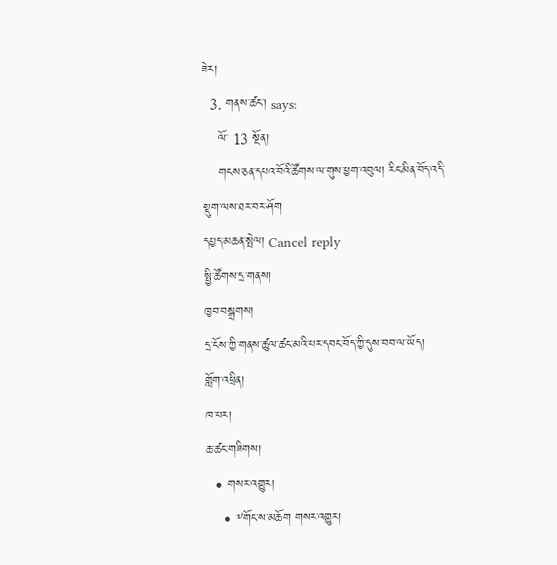ཟེར།
  3. གནས་ཚང་། says:
    ལོ་ 13 སྔོན།
    གངས་ཅན་དཔའ་བོའི་ཚོགས་ལ་གུས་ཕྱག་འབུལ། རིང་མིན་བོད་འདི་སྡུག་ལས་ཐར་བར་ཤོག
དཔྱད་མཆན་སྤེལ། Cancel reply
སྤྱི་ཚོགས་དྲ་གནས།
ཁྱབ་བསྒྲགས།
དྲ་ངོས་ཀྱི་གནས་ཚུལ་ཚང་མའི་པར་དབང་བོད་ཀྱི་དུས་བབ་ལ་ཡོད།
གློག་འཕྲིན།
ཁ་པར།
ཆ་ཚང་གཟིགས།
  • གསར་འགྱུར།
    • ༸གོང་ས་མཆོག གསར་འགྱུར།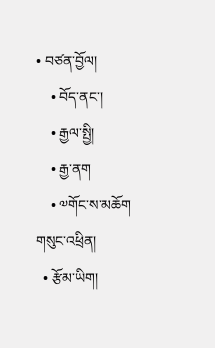• བཙན་བྱོལ།
    • བོད་ནང་།
    • རྒྱལ་སྤྱི།
    • རྒྱ་ནག
    • ༧གོང་ས་མཆོག གསུང་འཕྲིན།
  • རྩོམ་ཡིག།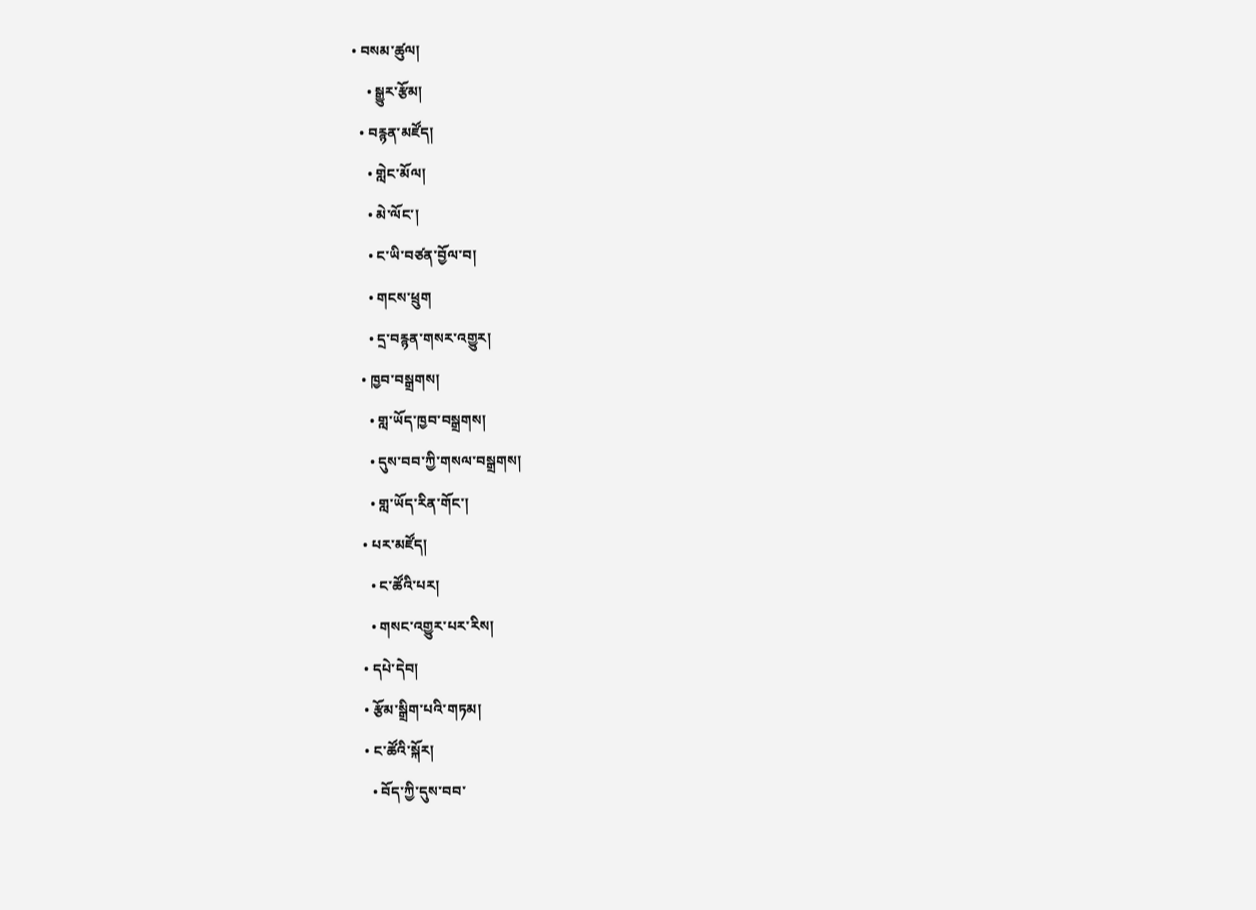• བསམ་ཚུལ།
    • སྒྱུར་རྩོམ།
  • བརྙན་མཛོད།
    • གླེང་མོལ།
    • མེ་ལོང་།
    • ང་ཡི་བཙན་བྱོལ་བ།
    • གངས་ཕྲུག
    • དྲ་བརྙན་གསར་འགྱུར།
  • ཁྱབ་བསྒྲགས།
    • གླ་ཡོད་ཁྱབ་བསྒྲགས།
    • དུས་བབ་ཀྱི་གསལ་བསྒྲགས།
    • གླ་ཡོད་རིན་གོང་།
  • པར་མཛོད།
    • ང་ཚོའི་པར།
    • གསང་འགྱུར་པར་རིས།
  • དཔེ་དེབ།
  • རྩོམ་སྒྲིག་པའི་གཏམ།
  • ང་ཚོའི་སྐོར།
    • བོད་ཀྱི་དུས་བབ་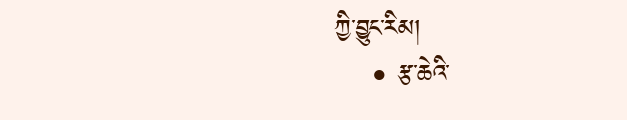ཀྱི་བྱུང་རིམ།
    • རྩ་ཆེའི་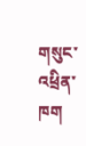གསུང་འཕྲིན་ཁག